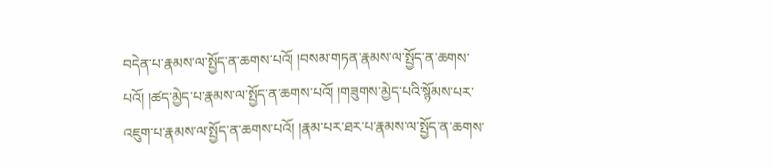བདེན་པ་རྣམས་ལ་སྤྱོད་ན་ཆགས་པའོ། །བསམ་གཏན་རྣམས་ལ་སྤྱོད་ན་ཆགས་པའོ། །ཚད་མྱེད་པ་རྣམས་ལ་སྤྱོད་ན་ཆགས་པའོ། །གཟུགས་མྱེད་པའི་སྙོམས་པར་འཇུག་པ་རྣམས་ལ་སྤྱོད་ན་ཆགས་པའོ། །རྣམ་པར་ཐར་པ་རྣམས་ལ་སྤྱོད་ན་ཆགས་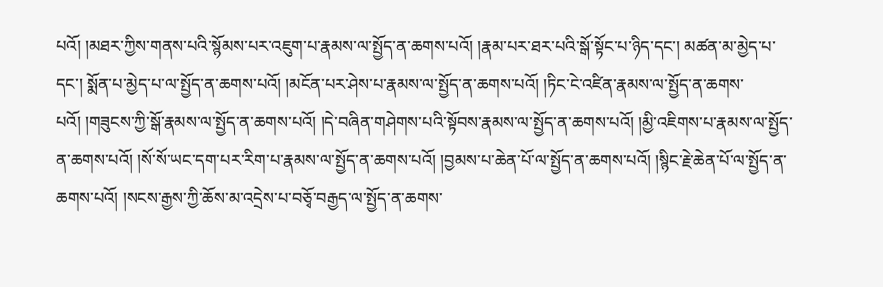པའོ། །མཐར་ཀྱིས་གནས་པའི་སྙོམས་པར་འཇུག་པ་རྣམས་ལ་སྤྱོད་ན་ཆགས་པའོ། །རྣམ་པར་ཐར་པའི་སྒོ་སྟོང་པ་ཉིད་དང་། མཚན་མ་མྱེད་པ་དང་། སྨོན་པ་མྱེད་པ་ལ་སྤྱོད་ན་ཆགས་པའོ། །མངོན་པར་ཤེས་པ་རྣམས་ལ་སྤྱོད་ན་ཆགས་པའོ། །ཏིང་ངེ་འཛིན་རྣམས་ལ་སྤྱོད་ན་ཆགས་པའོ། །གཟུངས་ཀྱི་སྒོ་རྣམས་ལ་སྤྱོད་ན་ཆགས་པའོ། །དེ་བཞིན་གཤེགས་པའི་སྟོབས་རྣམས་ལ་སྤྱོད་ན་ཆགས་པའོ། །མྱི་འཇིགས་པ་རྣམས་ལ་སྤྱོད་ན་ཆགས་པའོ། །སོ་སོ་ཡང་དག་པར་རིག་པ་རྣམས་ལ་སྤྱོད་ན་ཆགས་པའོ། །བྱམས་པ་ཆེན་པོ་ལ་སྤྱོད་ན་ཆགས་པའོ། །སྙིང་རྗེ་ཆེན་པོ་ལ་སྤྱོད་ན་ཆགས་པའོ། །སངས་རྒྱས་ཀྱི་ཆོས་མ་འདྲེས་པ་བཅྭོ་བརྒྱད་ལ་སྤྱོད་ན་ཆགས་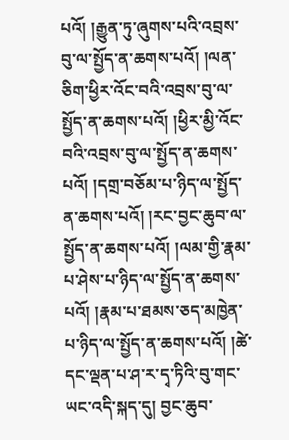པའོ། །རྒྱུན་ཏུ་ཞུགས་པའི་འབྲས་བུ་ལ་སྤྱོད་ན་ཆགས་པའོ། །ལན་ཅིག་ཕྱིར་འོང་བའི་འབྲས་བུ་ལ་སྤྱོད་ན་ཆགས་པའོ། །ཕྱིར་མྱི་འོང་བའི་འབྲས་བུ་ལ་སྤྱོད་ན་ཆགས་པའོ། །དགྲ་བཅོམ་པ་ཉིད་ལ་སྤྱོད་ན་ཆགས་པའོ། །རང་བྱང་ཆུབ་ལ་སྤྱོད་ན་ཆགས་པའོ། །ལམ་གྱི་རྣམ་པ་ཤེས་པ་ཉིད་ལ་སྤྱོད་ན་ཆགས་པའོ། །རྣམ་པ་ཐམས་ཅད་མཁྱེན་པ་ཉིད་ལ་སྤྱོད་ན་ཆགས་པའོ། །ཚེ་དང་ལྡན་པ་ཤ་ར་དྭ་ཏིའི་བུ་གང་ཡང་འདི་སྐད་དུ། བྱང་ཆུབ་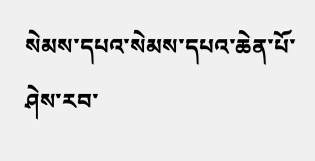སེམས་དཔའ་སེམས་དཔའ་ཆེན་པོ་ཤེས་རབ་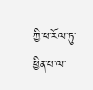ཀྱི་ཕ་རོལ་ཏུ་ཕྱིན་པ་ལ་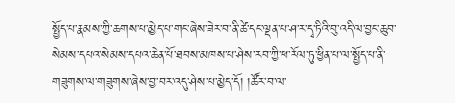སྤྱོད་པ་རྣམས་ཀྱི་ཆགས་པ་མྱེད་པ་གང་ཞེས་ཟེར་བ་ནི་ཚེ་དང་ལྡན་པ་ཤ་ར་དྭ་ཏིའི་བུ་འདི་ལ་བྱང་ཆུབ་སེམས་དཔའ་སེམས་དཔའ་ཆེན་པོ་ཐབས་མཁས་པ་ཤེས་རབ་ཀྱི་ཕ་རོལ་ཏུ་ཕྱིན་པ་ལ་སྤྱོད་པ་ནི་གཟུགས་ལ་གཟུགས་ཞེས་བྱ་བར་འདུ་ཤེས་པ་མྱེད་དོ། །ཚོར་བ་ལ་